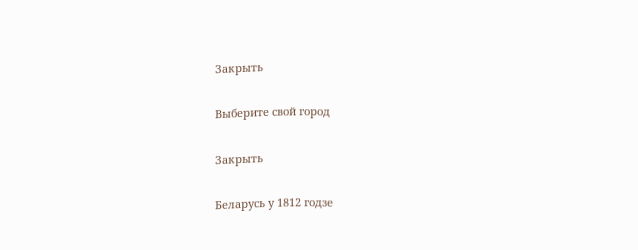Закрыть

Выберите свой город

Закрыть

Беларусь у 1812 годзе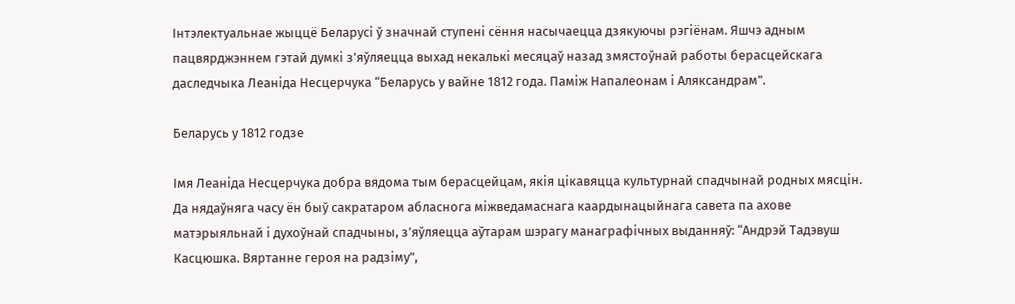Інтэлектуальнае жыццё Беларусі ў значнай ступені сёння насычаецца дзякуючы рэгіёнам. Яшчэ адным пацвярджэннем гэтай думкі з’яўляецца выхад некалькі месяцаў назад змястоўнай работы берасцейскага даследчыка Леаніда Несцерчука “Беларусь у вайне 1812 года. Паміж Напалеонам і Аляксандрам”.

Беларусь у 1812 годзе

Імя Леаніда Несцерчука добра вядома тым берасцейцам, якія цікавяцца культурнай спадчынай родных мясцін. Да нядаўняга часу ён быў сакратаром абласнога міжведамаснага каардынацыйнага савета па ахове матэрыяльнай і духоўнай спадчыны, з’яўляецца аўтарам шэрагу манаграфічных выданняў: “Андрэй Тадэвуш Касцюшка. Вяртанне героя на радзіму”,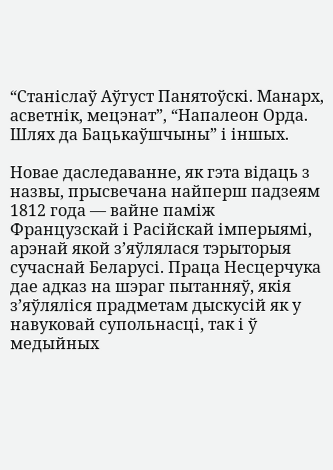“Станіслаў Аўгуст Панятоўскі. Манарх, асветнік, мецэнат”, “Напалеон Орда. Шлях да Бацькаўшчыны” і іншых.

Новае даследаванне, як гэта відаць з назвы, прысвечана найперш падзеям 1812 года — вайне паміж Французскай і Расійскай імперыямі, арэнай якой з’яўлялася тэрыторыя сучаснай Беларусі. Праца Несцерчука дае адказ на шэраг пытанняў, якія з’яўляліся прадметам дыскусій як у навуковай супольнасці, так і ў медыйных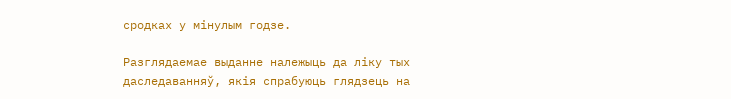сродках у мінулым годзе.

Разглядаемае выданне належыць да ліку тых даследаванняў, якія спрабуюць глядзець на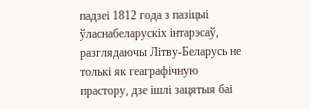падзеі 1812 года з пазіцыі ўласнабеларускіх інтарэсаў, разглядаючы Літву-Беларусь не толькі як геаграфічную прастору, дзе ішлі зацятыя баі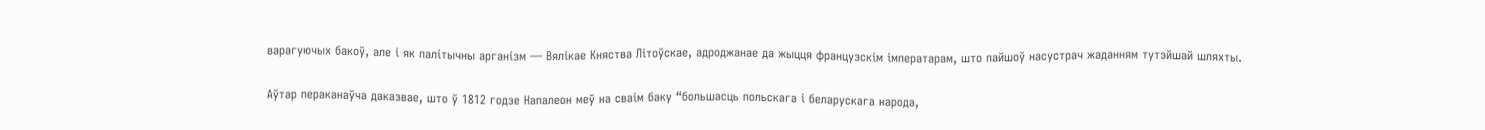варагуючых бакоў, але і як палітычны арганізм — Вялікае Княства Літоўскае, адроджанае да жыцця французскім імператарам, што пайшоў насустрач жаданням тутэйшай шляхты.

Аўтар пераканаўча даказвае, што ў 1812 годзе Напалеон меў на сваім баку “большасць польскага і беларускага народа,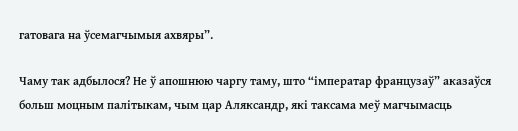гатовага на ўсемагчымыя ахвяры”.

Чаму так адбылося? Не ў апошнюю чаргу таму, што “імператар французаў” аказаўся больш моцным палітыкам, чым цар Аляксандр, які таксама меў магчымасць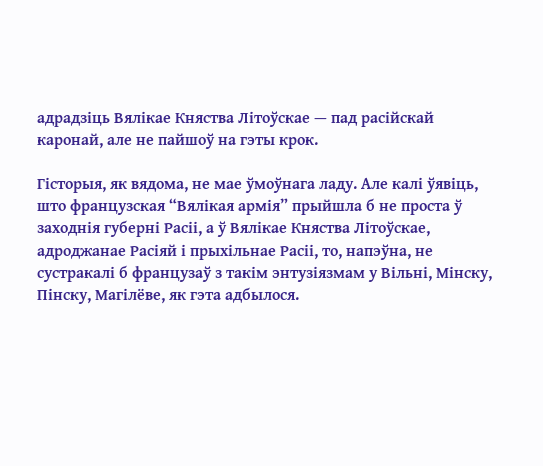адрадзіць Вялікае Княства Літоўскае — пад расійскай каронай, але не пайшоў на гэты крок.

Гісторыя, як вядома, не мае ўмоўнага ладу. Але калі ўявіць, што французская “Вялікая армія” прыйшла б не проста ў заходнія губерні Расіі, а ў Вялікае Княства Літоўскае, адроджанае Расіяй і прыхільнае Расіі, то, напэўна, не сустракалі б французаў з такім энтузіязмам у Вільні, Мінску, Пінску, Магілёве, як гэта адбылося.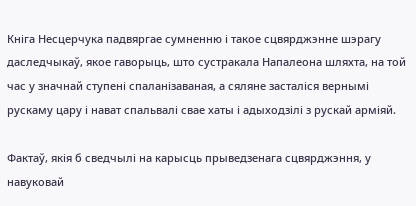Кніга Несцерчука падвяргае сумненню і такое сцвярджэнне шэрагу даследчыкаў, якое гаворыць, што сустракала Напалеона шляхта, на той час у значнай ступені спаланізаваная, а сяляне засталіся вернымі рускаму цару і нават спальвалі свае хаты і адыходзілі з рускай арміяй.

Фактаў, якія б сведчылі на карысць прыведзенага сцвярджэння, у навуковай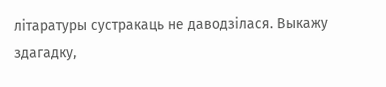літаратуры сустракаць не даводзілася. Выкажу здагадку,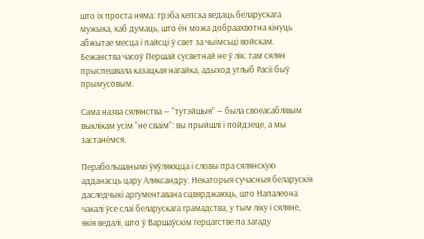што іх проста няма: трэба кепска ведаць беларускага мужыка, каб думаць, што ён можа добраахвотна кінуць абжытае месца і пайсці ў свет за чыімсьці войскам. Бежанства часоў Першай сусветнай не ў лік: там сялян прыспешвала казацкая нагайка, адыход углыб Расіі быў прымусовым.

Сама назва сялянства — “тутэйшыя” — была своеасаблівым выклікам усім “не сваім”: вы прыйшлі і пойдзеце, а мы застанёмся.

Перабольшанымі ўяўляюцца і словы пра сялянскую адданасць цару Аляксандру. Некаторыя сучасныя беларускія даследчыкі аргументавана сцвярджаюць, што Напалеона чакалі ўсе слаі беларускага грамадства, у тым ліку і сяляне, якія ведалі, што ў Варшаўскім герцагстве па загаду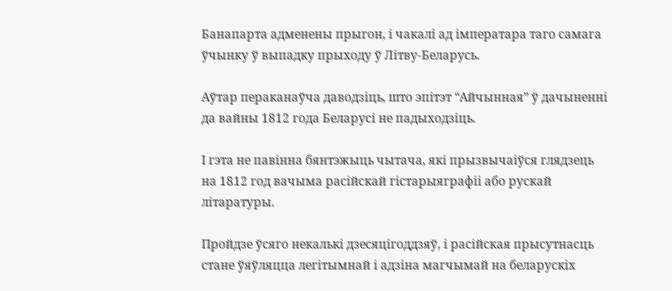Банапарта адменены прыгон, і чакалі ад імператара таго самага ўчынку ў выпадку прыходу ў Літву-Беларусь.

Аўтар пераканаўча даводзіць, што эпітэт “Айчынная” ў дачыненні да вайны 1812 года Беларусі не падыходзіць.

І гэта не павінна бянтэжыць чытача, які прызвычаіўся глядзець на 1812 год вачыма расійскай гістарыяграфіі або рускай літаратуры.

Пройдзе ўсяго некалькі дзесяцігоддзяў, і расійская прысутнасць стане ўяўляцца легітымнай і адзіна магчымай на беларускіх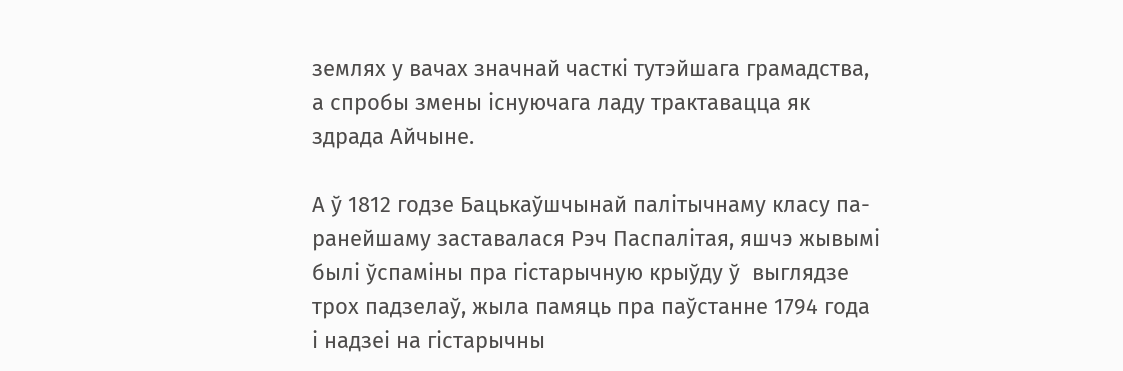землях у вачах значнай часткі тутэйшага грамадства, а спробы змены існуючага ладу трактавацца як здрада Айчыне.

А ў 1812 годзе Бацькаўшчынай палітычнаму класу па-ранейшаму заставалася Рэч Паспалітая, яшчэ жывымі былі ўспаміны пра гістарычную крыўду ў  выглядзе трох падзелаў, жыла памяць пра паўстанне 1794 года і надзеі на гістарычны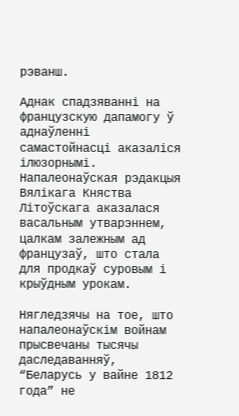рэванш.

Аднак спадзяванні на французскую дапамогу ў аднаўленні самастойнасці аказаліся ілюзорнымі. Напалеонаўская рэдакцыя Вялікага Княства Літоўскага аказалася васальным утварэннем, цалкам залежным ад французаў, што стала для продкаў суровым і крыўдным урокам.

Нягледзячы на тое, што напалеонаўскім войнам прысвечаны тысячы даследаванняў, “Беларусь у вайне 1812 года” не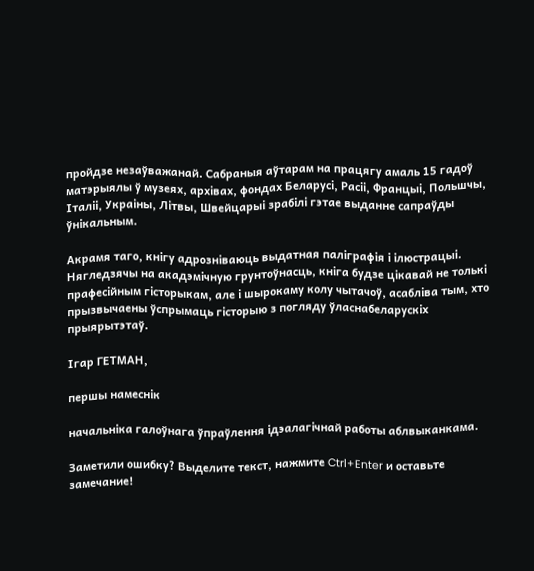пройдзе незаўважанай. Сабраныя аўтарам на працягу амаль 15 гадоў матэрыялы ў музеях, архівах, фондах Беларусі, Расіі, Францыі, Польшчы, Італіі, Украіны, Літвы, Швейцарыі зрабілі гэтае выданне сапраўды ўнікальным.

Акрамя таго, кнігу адрозніваюць выдатная паліграфія і ілюстрацыі. Нягледзячы на акадэмічную грунтоўнасць, кніга будзе цікавай не толькі прафесійным гісторыкам, але і шырокаму колу чытачоў, асабліва тым, хто прызвычаены ўспрымаць гісторыю з погляду ўласнабеларускіх прыярытэтаў.

Ігар ГЕТМАН,

першы намеснік

начальніка галоўнага ўпраўлення ідэалагічнай работы аблвыканкама.

Заметили ошибку? Выделите текст, нажмите Ctrl+Enter и оставьте замечание!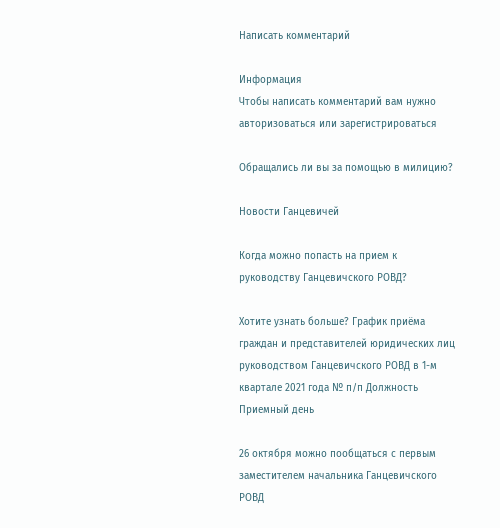Написать комментарий

Информация
Чтобы написать комментарий вам нужно авторизоваться или зарегистрироваться

Обращались ли вы за помощью в милицию?

Новости Ганцевичей

Когда можно попасть на прием к руководству Ганцевичского РОВД?

Хотите узнать больше? График приёма граждан и представителей юридических лиц руководством Ганцевичского РОВД в 1-м квартале 2021 года № п/п Должность Приемный день

26 октября можно пообщаться с первым заместителем начальника Ганцевичского РОВД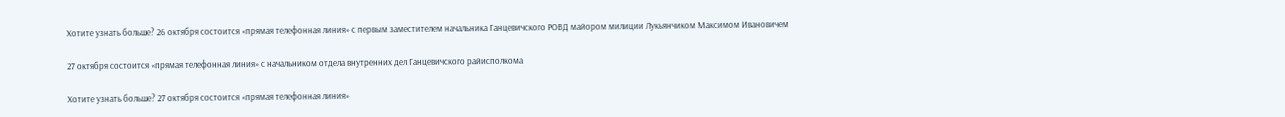Хотите узнать больше? 26 октября состоится «прямая телефонная линия» с первым заместителем начальника Ганцевичского РОВД майором милиции Лукьянчиком Максимом Ивановичем

27 октября состоится «прямая телефонная линия» с начальником отдела внутренних дел Ганцевичского райисполкома

Хотите узнать больше? 27 октября состоится «прямая телефонная линия»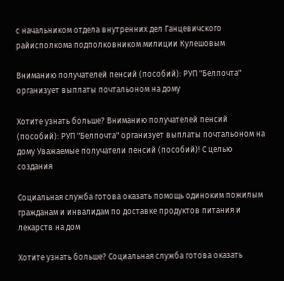с начальником отдела внутренних дел Ганцевичского райисполкома подполковником милиции Кулешовым

Вниманию получателей пенсий (пособий): РУП "Белпочта" организует выплаты почтальоном на дому

Хотите узнать больше? Вниманию получателей пенсий (пособий): РУП "Белпочта" организует выплаты почтальоном на дому Уважаемые получатели пенсий (пособий)! С целью создания

Социальная служба готова оказать помощь одиноким пожилым гражданам и инвалидам по доставке продуктов питания и лекарств на дом

Хотите узнать больше? Социальная служба готова оказать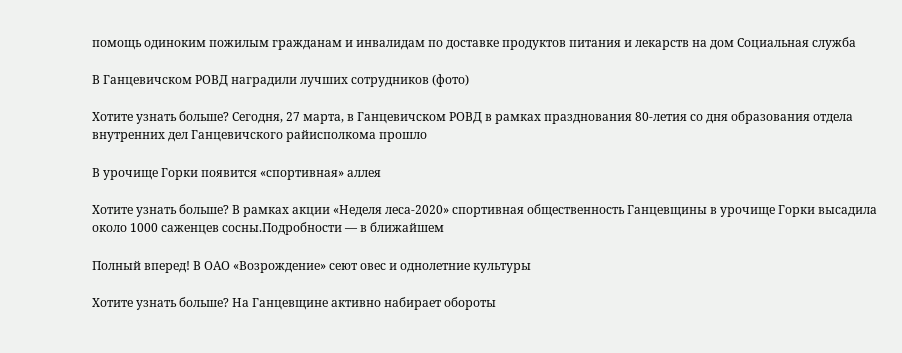помощь одиноким пожилым гражданам и инвалидам по доставке продуктов питания и лекарств на дом Социальная служба

В Ганцевичском РОВД наградили лучших сотрудников (фото)

Хотите узнать больше? Сегодня, 27 марта, в Ганцевичском РОВД в рамках празднования 80-летия со дня образования отдела внутренних дел Ганцевичского райисполкома прошло

В урочище Горки появится «спортивная» аллея

Хотите узнать больше? В рамках акции «Неделя леса-2020» спортивная общественность Ганцевщины в урочище Горки высадила около 1000 саженцев сосны.Подробности — в ближайшем

Полный вперед! В ОАО «Возрождение» сеют овес и однолетние культуры

Хотите узнать больше? На Ганцевщине активно набирает обороты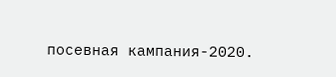посевная кампания-2020.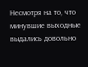Несмотря на то, что минувшие выходные выдались довольно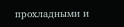прохладными и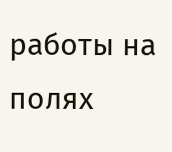работы на полях